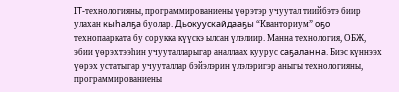IT-технологияны, программированиены үөрэтэр учуутал тиийбэтэ биир улахан кыһалҕа буолар. Дьокуускайдааҕы “Кванториум” оҕо технопаарката бу сорукка күүскэ ылсан үлэлиир. Манна технология, ОБЖ, эбии үөрэхтээһин учууталларыгар аналлаах куурус саҕаланна. Биэс күннээх үөрэх устатыгар учууталлар бэйэлэрин үлэлэригэр аныгы технологияны, программированиены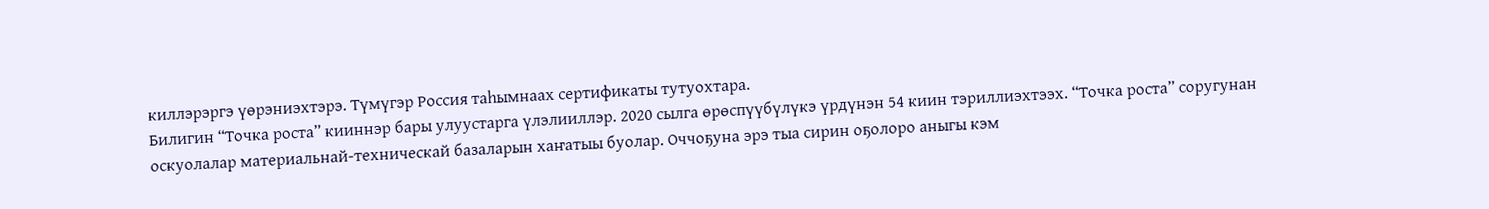киллэрэргэ үөрэниэхтэрэ. Түмүгэр Россия таһымнаах сертификаты тутуохтара.
Билигин “Точка роста” кииннэр бары улуустарга үлэлииллэр. 2020 сылга өрөспүүбүлүкэ үрдүнэн 54 киин тэриллиэхтээх. “Точка роста” соругунан оскуолалар материальнай-техническай базаларын хаҥатыы буолар. Оччоҕуна эрэ тыа сирин оҕолоро аныгы кэм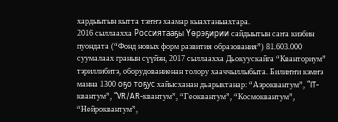хардыытын кытта тэҥҥэ хаамар кыахтаныахтара.
2016 сыллаахха Россиятааҕы Үөрэҕирии сайдыытын саҥа киэбин пуондата (“Фонд новых форм развития образования”) 81.603.000 суумалаах гранын сүүйэн, 2017 сыллаахха Дьокуускайга “Кванториум” тэриллибитэ, оборудованиенан толору хааччыллыбыта. Билиҥҥи кэмҥэ манна 1300 оҕо тоҕус хайысханан дьарыктанар: “Аэроквантум”, “IT-квантум”, “VR/AR-квантум”, “Геоквантум”, “Космоквантум”, “Нейроквантум”,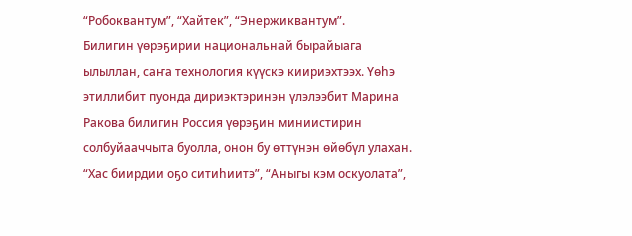“Робоквантум”, “Хайтек”, “Энержиквантум”.
Билигин үөрэҕирии национальнай бырайыага ылыллан, саҥа технология күүскэ киириэхтээх. Үөһэ этиллибит пуонда дириэктэринэн үлэлээбит Марина Ракова билигин Россия үөрэҕин миниистирин солбуйааччыта буолла, онон бу өттүнэн өйөбүл улахан. “Хас биирдии оҕо ситиһиитэ”, “Аныгы кэм оскуолата”,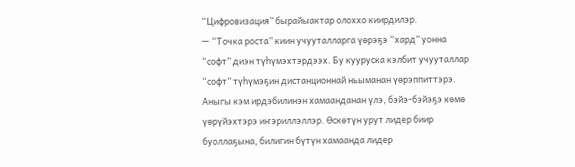“Цифровизация” бырайыактар олоххо киирдилэр.
— “Точка роста” киин учууталларга үөрэҕэ “хард” уонна “софт” диэн түһүмэхтэрдээх. Бу кууруска кэлбит учууталлар “софт” түһүмэҕин дистанционнай ньыманан үөрэппиттэрэ. Аныгы кэм ирдэбилинэн хамаанданан үлэ, бэйэ-бэйэҕэ көмө үөрүйэхтэрэ иҥэриллэллэр. Өскөтүн урут лидер биир буоллаҕына, билигин бүтүн хамаанда лидер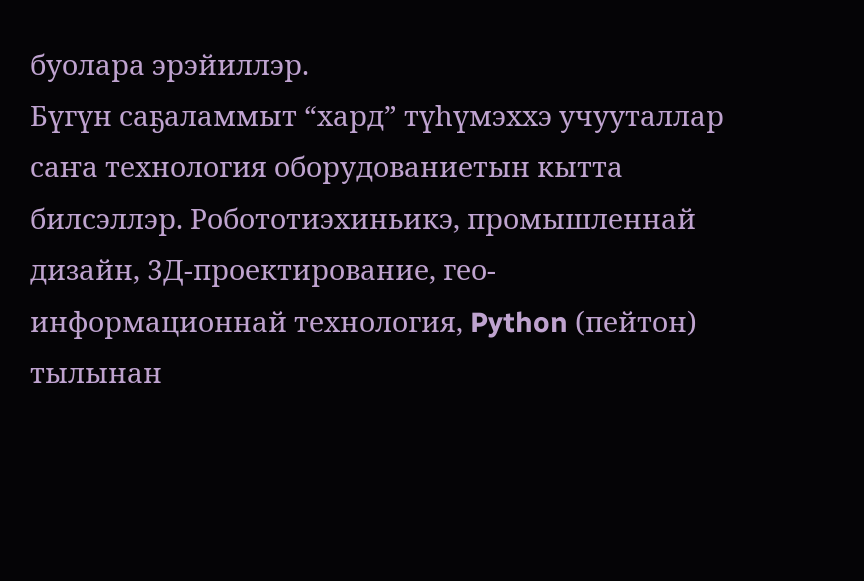буолара эрэйиллэр.
Бүгүн саҕаламмыт “хард” түһүмэххэ учууталлар саҥа технология оборудованиетын кытта билсэллэр. Робототиэхиньикэ, промышленнай дизайн, 3Д-проектирование, гео-информационнай технология, Python (пейтон) тылынан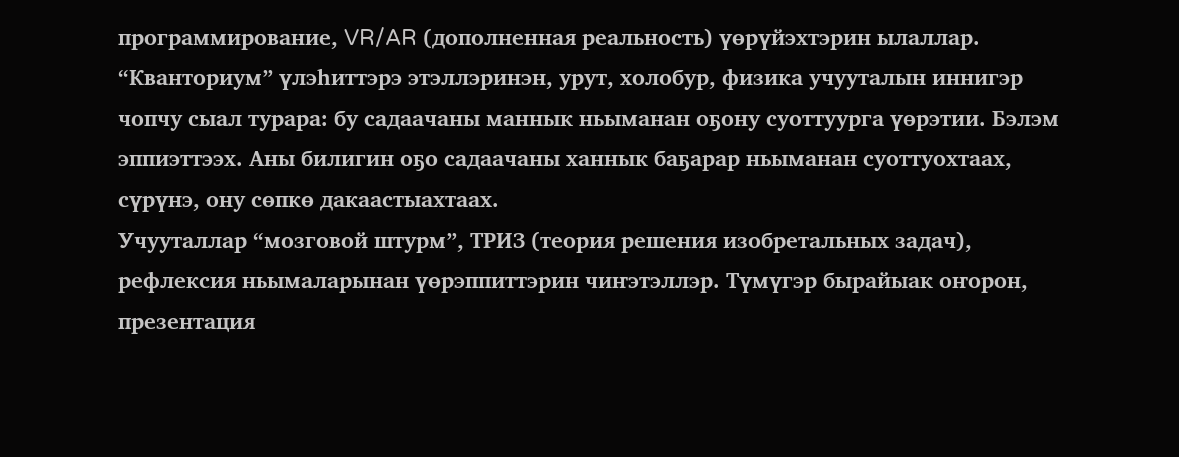программирование, VR/AR (дополненная реальность) үөрүйэхтэрин ылаллар.
“Кванториум” үлэһиттэрэ этэллэринэн, урут, холобур, физика учууталын иннигэр чопчу сыал турара: бу садаачаны маннык ньыманан оҕону суоттуурга үөрэтии. Бэлэм эппиэттээх. Аны билигин оҕо садаачаны ханнык баҕарар ньыманан суоттуохтаах, сүрүнэ, ону сөпкө дакаастыахтаах.
Учууталлар “мозговой штурм”, ТРИЗ (теория решения изобретальных задач), рефлексия ньымаларынан үөрэппиттэрин чиҥэтэллэр. Түмүгэр бырайыак оҥорон, презентация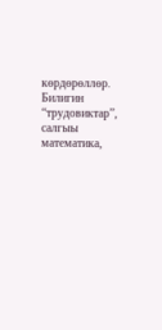көрдөрөллөр.
Билигин “трудовиктар”, салгыы математика,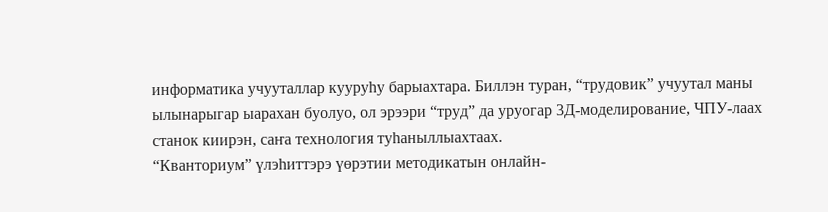информатика учууталлар кууруһу барыахтара. Биллэн туран, “трудовик” учуутал маны ылынарыгар ыарахан буолуо, ол эрээри “труд” да уруогар 3Д-моделирование, ЧПУ-лаах станок киирэн, саҥа технология туһаныллыахтаах.
“Кванториум” үлэһиттэрэ үөрэтии методикатын онлайн-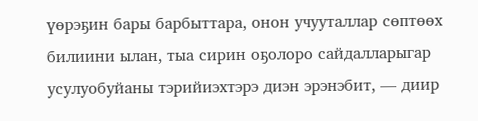үөрэҕин бары барбыттара, онон учууталлар сөптөөх билиини ылан, тыа сирин оҕолоро сайдалларыгар усулуобуйаны тэрийиэхтэрэ диэн эрэнэбит, — диир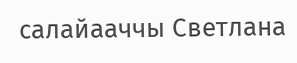салайааччы Светлана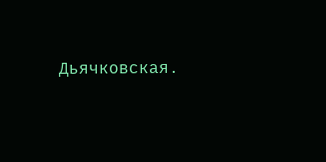Дьячковская.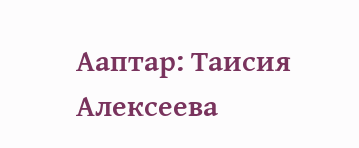Ааптар: Таисия Алексеева